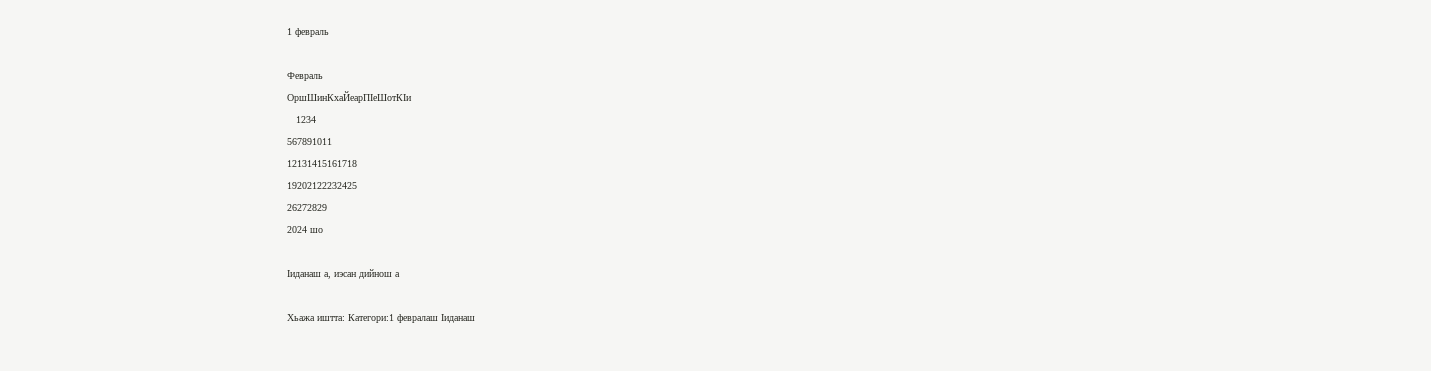1 февраль

Февраль
ОршШинКхаЙеарПӀеШотКӀи
   1234
567891011
12131415161718
19202122232425
26272829
2024 шо

Ӏиданаш а, иэсан дийнош а

Хьажа иштта: Категори:1 февралаш Ӏиданаш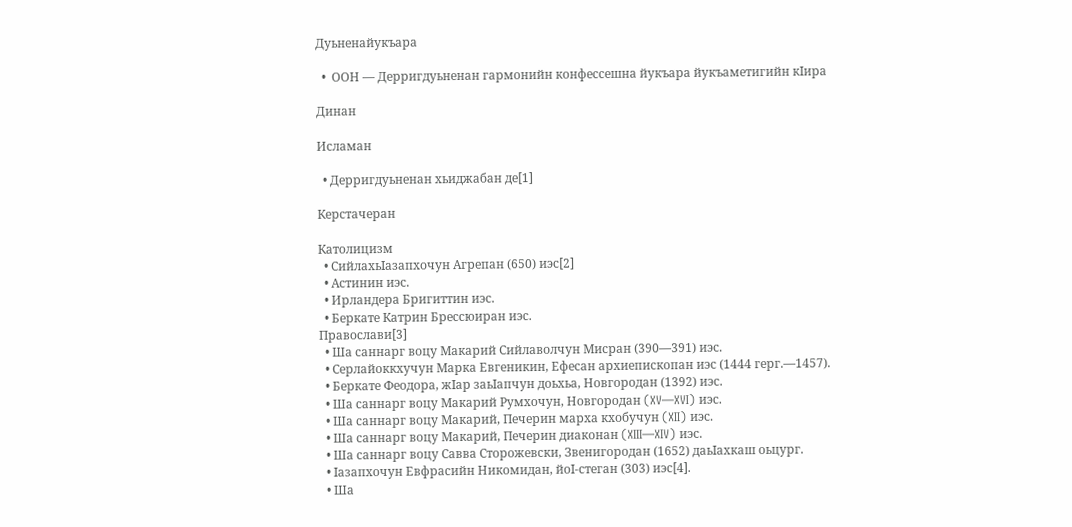Дуьненайукъара

  •  ООН — Дерригдуьненан гармонийн конфессешна йукъара йукъаметигийн кӀира

Динан

Исламан

  • Дерригдуьненан хьиджабан де[1]

Керстачеран

Католицизм
  • СийлахьӀазапхочун Агрепан (650) иэс[2]
  • Астинин иэс.
  • Ирландера Бригиттин иэс.
  • Беркате Катрин Брессюиран иэс.
Православи[3]
  • Ша саннарг воцу Макарий Сийлаволчун Мисран (390—391) иэс.
  • Серлайоккхучун Марка Евгеникин, Ефесан архиепископан иэс (1444 герг.—1457).
  • Беркате Феодора, жӀар заьӀапчун доьхьа, Новгородан (1392) иэс.
  • Ша саннарг воцу Макарий Румхочун, Новгородан (XV—XVI) иэс.
  • Ша саннарг воцу Макарий, Печерин марха кхобучун (XII) иэс.
  • Ша саннарг воцу Макарий, Печерин диаконан (XIII—XIV) иэс.
  • Ша саннарг воцу Савва Сторожевски, Звенигородан (1652) даьӀахкаш оьцург.
  • Ӏазапхочун Евфрасийн Никомидан, йоӀ-стеган (303) иэс[4].
  • Ша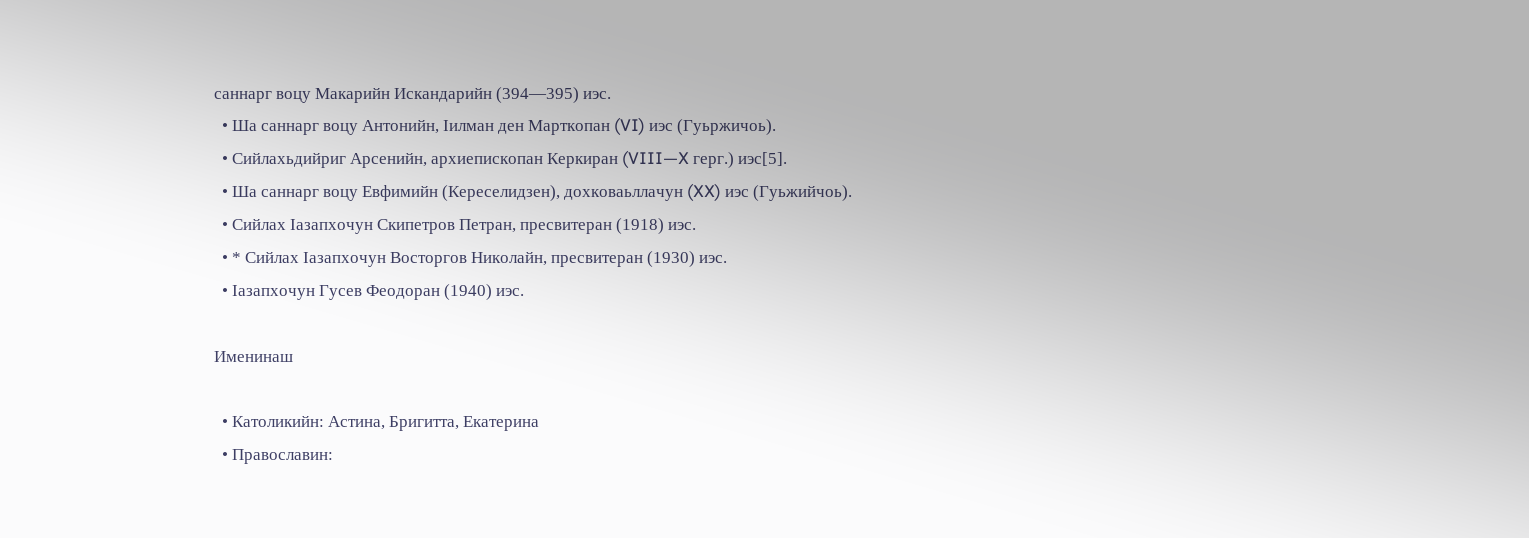саннарг воцу Макарийн Искандарийн (394—395) иэс.
  • Ша саннарг воцу Антонийн, Ӏилман ден Марткопан (VI) иэс (Гуьржичоь).
  • Сийлахьдийриг Арсенийн, архиепископан Керкиран (VIII—X герг.) иэс[5].
  • Ша саннарг воцу Евфимийн (Кереселидзен), дохковаьллачун (XX) иэс (Гуьжийчоь).
  • Сийлах Ӏазапхочун Скипетров Петран, пресвитеран (1918) иэс.
  • * Сийлах Ӏазапхочун Восторгов Николайн, пресвитеран (1930) иэс.
  • Ӏазапхочун Гусев Феодоран (1940) иэс.

Именинаш

  • Католикийн: Астина, Бригитта, Екатерина
  • Православин: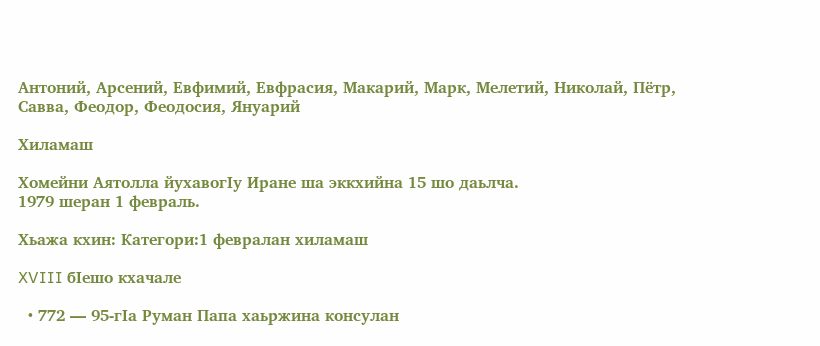Антоний, Арсений, Евфимий, Евфрасия, Макарий, Марк, Мелетий, Николай, Пётр, Савва, Феодор, Феодосия, Януарий

Хиламаш

Хомейни Аятолла йухавогӀу Иране ша эккхийна 15 шо даьлча.
1979 шеран 1 февраль.

Хьажа кхин: Категори:1 февралан хиламаш

XVIII бӀешо кхачале

  • 772 — 95-гӀа Руман Папа хаьржина консулан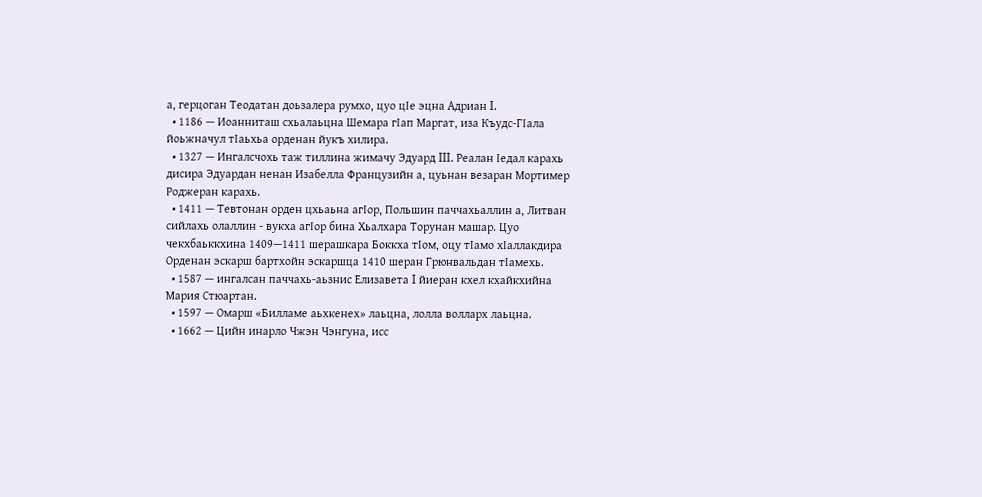а, герцоган Теодатан доьзалера румхо, цуо цӀе эцна Адриан I.
  • 1186 — Иоанниташ схьалаьцна Шемара гӀап Маргат, иза Къудс-ГӀала йоьжначул тӀаьхьа орденан йукъ хилира.
  • 1327 — Ингалсчохь таж тиллина жимачу Эдуард III. Реалан Ӏедал карахь дисира Эдуардан ненан Изабелла Французийн а, цуьнан везаран Мортимер Роджеран карахь.
  • 1411 — Тевтонан орден цхьаьна агӀор, Польшин паччахьаллин а, Литван сийлахь олаллин - вукха агӀор бина Хьалхара Торунан машар. Цуо чекхбаьккхина 1409—1411 шерашкара Боккха тӀом, оцу тӀамо хӀаллакдира Орденан эскарш бартхойн эскаршца 1410 шеран Грюнвальдан тӀамехь.
  • 1587 — ингалсан паччахь-аьзнис Елизавета I йиеран кхел кхайкхийна Мария Стюартан.
  • 1597 — Омарш «Билламе аьхкенех» лаьцна, лолла волларх лаьцна.
  • 1662 — Цийн инарло Чжэн Чэнгуна, исс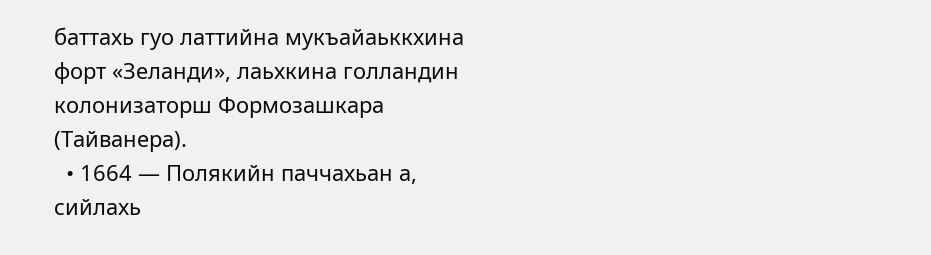баттахь гуо латтийна мукъайаьккхина форт «Зеланди», лаьхкина голландин колонизаторш Формозашкара (Тайванера).
  • 1664 — Полякийн паччахьан а, сийлахь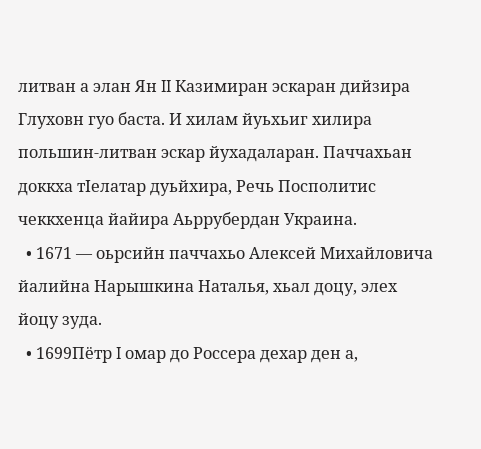литван а элан Ян II Казимиран эскаран дийзира Глуховн гуо баста. И хилам йуьхьиг хилира польшин-литван эскар йухадаларан. Паччахьан доккха тӀелатар дуьйхира, Речь Посполитис чеккхенца йайира Аьррубердан Украина.
  • 1671 — оьрсийн паччахьо Алексей Михайловича йалийна Нарышкина Наталья, хьал доцу, элех йоцу зуда.
  • 1699Пётр I омар до Россера дехар ден а,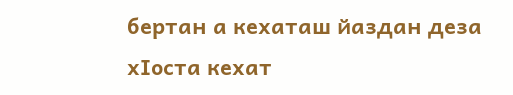бертан а кехаташ йаздан деза хӀоста кехат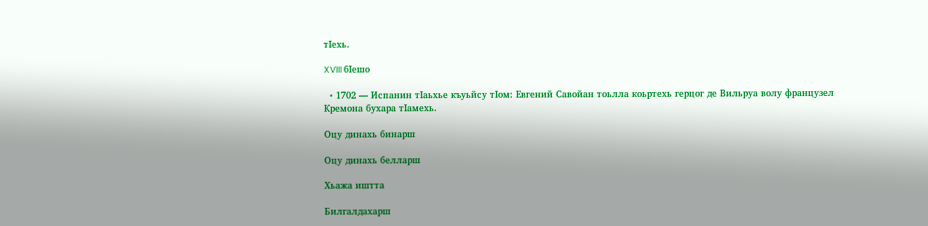тӀехь.

XVIII бӀешо

  • 1702 — Испанин тӀаьхье къуьйсу тӀом: Евгений Савойан тоьлла коьртехь герцог де Вильруа волу французел Кремона бухара тӀамехь.

Оцу динахь бинарш

Оцу динахь белларш

Хьажа иштта

Билгалдахарш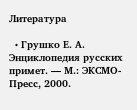Литература

  • Грушко Е. А. Энциклопедия русских примет. — М.: ЭКСМО-Пресс, 2000.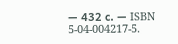— 432 с. — ISBN 5-04-004217-5.